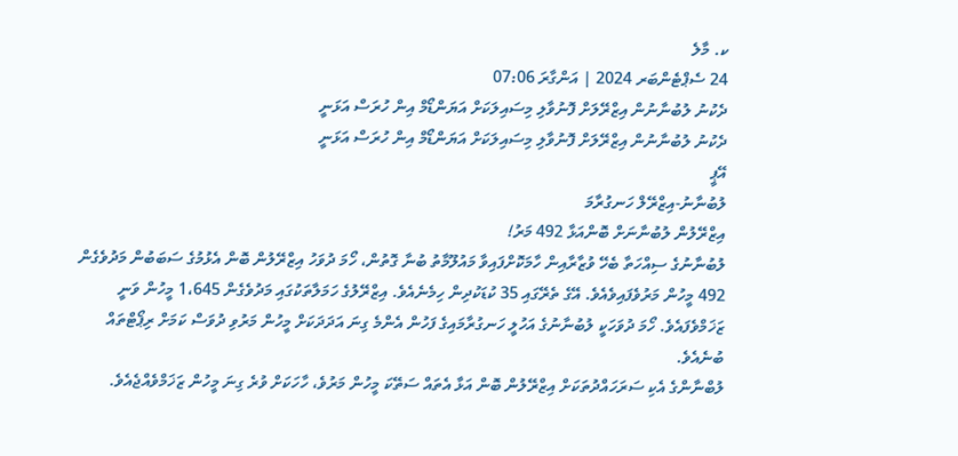ކ. މާލެ
24 ސެޕްޓެންބަރ 2024 | އަންގާރަ 07:06
ދެކުނު ލުބުނާނުން އިޒްރޭލަށް ފޮނުވާލި މިސައިލަކަށް އަޔަންޑޯމް އިން ހުރަސް އަޅަނީ
ދެކުނު ލުބުނާނުން އިޒްރޭލަށް ފޮނުވާލި މިސައިލަކަށް އަޔަންޑޯމް އިން ހުރަސް އަޅަނީ
އޭޕީ
ލުބުނާނު-އިޒްރޭލް ހަނގުރާމަ
އިޒްރޭލުން ލުބުނާނަށް ބޮންއަޅާ 492 މަރު!
ލުބުނާނުގެ ސިއްހަތާ ބެހޭ ވުޒާރާއިން ހާމަކޮށްފައިވާ މައުލޫމާތު ބުނާ ގޮތުން، ހޯމަ ދުވަހު އިޒްރޭލުން ބޮން އެޅުމުގެ ސަބަބުން މަދުވެގެން 492 މީހުން މަރުވެފައިވެއެވެ. އޭގެ ތެރޭގައި 35 ކުޑަކުދިން ހިމެނެއެވެ. އިޒްރޭލުގެ ހަމަލާތަކުގައި މަދުވެގެން 1،645 މީހުން ވަނީ ޒަޚަމްވެފައެވެ. ހޯމަ ދުވަހަކީ ލުބުނާނުގެ އަހުލީ ހަނގުރާމައިގެ ފަހުން އެންމެ ގިނަ އަދަދަކަށް މީހުން މަރުވި ދުވަސް ކަމަށް ރިޕޯޓްތައް ބުނެއެވެ.
ލުބްނާންގެ އެކި ސަރަހައްދުތަކަށް އިޒްރޭލުން ބޮން އަޅާ އެތައް ސަތޭކަ މީހުން މަރުވެ، ހާހަކަށް ވުރެ ގިނަ މީހުން ޒަޚަމްވެއްޖެއެވެ.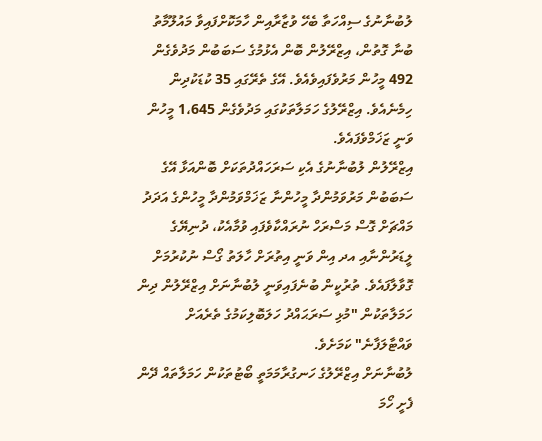ލުބުނާނުގެ ސިއްހަތާ ބެހޭ ވުޒާރާއިން ހާމަކޮށްފައިވާ މައުލޫމާތު ބުނާ ގޮތުން، އިޒްރޭލުން ބޮން އެޅުމުގެ ސަބަބުން މަދުވެގެން 492 މީހުން މަރުވެފައިވެއެވެ. އޭގެ ތެރޭގައި 35 ކުޑަކުދިން ހިމެނެއެވެ. އިޒްރޭލުގެ ހަމަލާތަކުގައި މަދުވެގެން 1،645 މީހުން ވަނީ ޒަޚަމްވެފައެވެ.
އިޒްރޭލުން ލުބުނާނުގެ އެކި ސަރަހައްދުތަކަށް ބޮންއަޅާ އޭގެ ސަބަބުން މަރުވަމުންދާ މީހުންނާ ޒަޚަމްވަމުންދާ މީހުންގެ އަދަދު މައްޗަށް ގޮސް މަސްރަހް ނުރައްކާވެފައި ވުމާއެކު، ދުނިޔޭގެ ލީޑަރުންނާއި އދ އިން ވަނީ އިތުރަށް ހާލަތު ގޯސް ނުކުރުމަށް ގޮވާލާފައެވެ. ތުރުކީން ބުނެފައިވަނީ ލުބުނާނަށް އިޒްރޭލުން ދިން ހަމަލާތަކުން "މުޅި ސަރަޙައްދު ހަލަބޮލިކަމުގެ ތެރެއަށް ވައްޓާލަފާނެ" ކަމަށެވެ.
ލުބުނާނަށް އިޒްރޭލުގެ ހަނގުރާމަމަތީ ބޯޓުތަކުން ހަމަލާތައް ދޭން ފެށީ ހޯމަ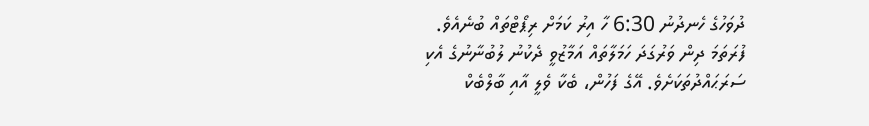ދުވަހުގެ ހެނދުނު 6:30 ހާ އިރު ކަމަށް ރިޕޯޓްތައް ބުނެއެވެ.
ފުރަތަމަ ދިން ވަރުގަދަ ހަމަލާތައް އަމާޒުވީ ދެކުނު ލުބުނާނުގެ އެކި ސަރަޙައްދުތަކަށެވެ. އޭގެ ފަހުން، ބެކާ ވެލީ އާއި ބާލްބެކް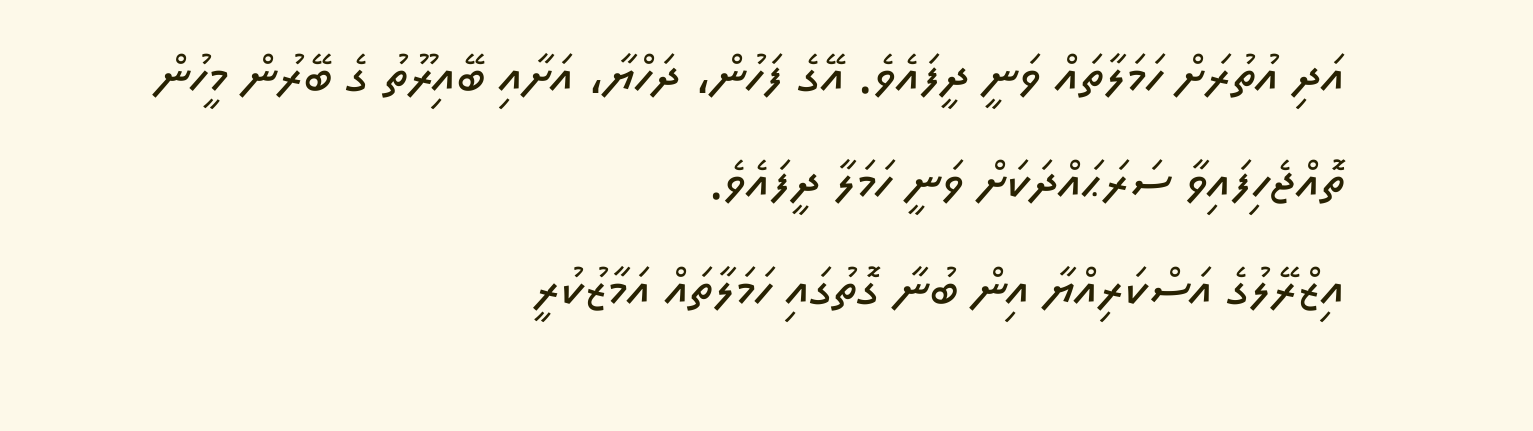އަދި އުތުރަށް ހަމަލާތައް ވަނީ ދީފައެވެ. އޭގެ ފަހުން، ދަހްޔާ، އަށާއި ބޭއިރޫތު ގެ ބޭރުން މީހުން ތޮއްޖެހިފައިވާ ސަރަޙައްދަކަށް ވަނީ ހަމަލާ ދީފައެވެ.
އިޒްރޭލުގެ އަސްކަރިއްޔާ އިން ބުނާ ގޮތުގައި ހަމަލާތައް އަމާޒުކުރީ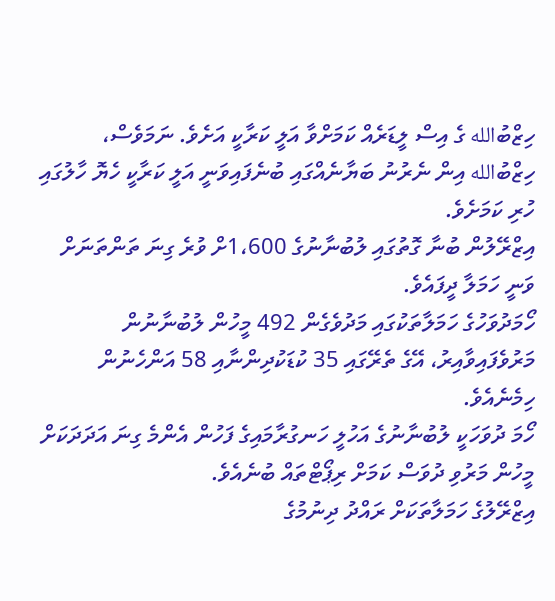ހިޒްބުالله ގެ އިސް ލީޑަރެއް ކަމަށްވާ އަލީ ކަރާކީ އަށެވެ. ނަމަވެސް، ހިޒްބުالله އިން ނެރުނު ބަޔާނެއްގައި ބުނެފައިވަނީ އަލީ ކަރާކީ ހެޔޮ ހާލުގައި ހުރި ކަމަށެވެ.
އިޒްރޭލުން ބުނާ ގޮތުގައި ލުބުނާނުގެ 1،600ށް ވުރެ ގިނަ ތަންތަނަށް ވަނީ ހަމަލާ ދީފައެވެ.
ހޯމަދުވަހުގެ ހަމަލާތަކުގައި މަދުވެގެން 492 މީހުން ލުބުނާނުން މަރުވެފައިވާއިރު، އޭގެ ތެރޭގައި 35 ކުޑަކުދިންނާއި 58 އަންހެނުން ހިމެނެއެވެ.
ހޯމަ ދުވަހަކީ ލުބުނާނުގެ އަހުލީ ހަނގުރާމައިގެ ފަހުން އެންމެ ގިނަ އަދަދަކަށް މީހުން މަރުވި ދުވަސް ކަމަށް ރިޕޯޓްތައް ބުނެއެވެ.
އިޒްރޭލުގެ ހަމަލާތަކަށް ރައްދު ދިނުމުގެ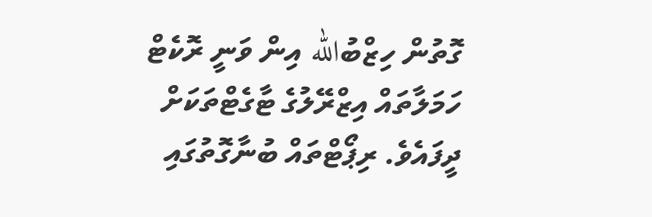ގޮތުން ހިޒްބުالله އިން ވަނީ ރޮކެޓް ހަމަލާތައް އިޒްރޭލުގެ ޓާގެޓްތަކަށް ދީފައެވެ. ރިޕޯޓްތައް ބުނާގޮތުގައި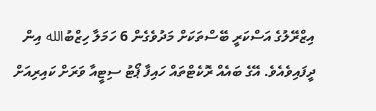އިޒްރޭލުގެ އަސްކަރީ ބޭސްތަކަށް މަދުވެގެން 6 ހަމަލާ ހިޒްބުالله އިން ދީފައިވެއެވެ. އޭގެ ބައެއް ރޮކެޓްތައް ހައިފާ ޕޯޓު ސިޓީއާ ވަރަށް ކައިރިއަށް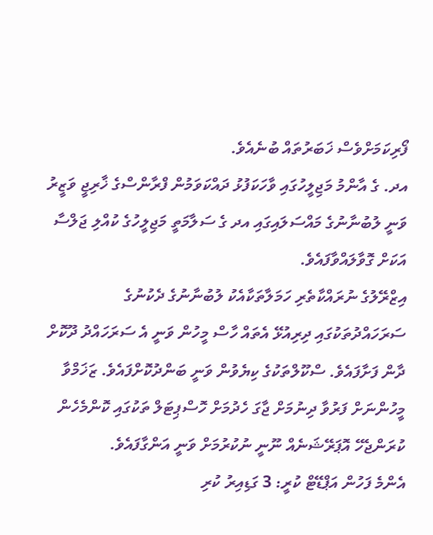ފޯރިކަމަށްވެސް ޚަބަރުތައް ބުނެއެވެ.
އދ. ގެ އާންމު މަޖިލީހުގައި ވާހަކަފުޅު ދައްކަވަމުން ފްރާންސްގެ ޚާރިޖީ ވަޒީރު ވަނީ ލުބުނާނުގެ މައްސަލައިގައި އދ ގެ ސަލާމަތީ މަޖިލީހުގެ ކުއްލި ޖަލްސާ އަކަށް ގޮވާލައްވާފައެވެ.
އިޒްރޭލުގެ ނުރައްކާތެރި ހަމަލާތަކާއެކު ލުބުނާނުގެ ދެކުނުގެ ސަރަހައްދުތަކުގައި ދިރިއުޅޭ އެތައް ހާސް މީހުން ވަނީ އެ ސަރަހައްދު ދޫކޮށް ދާން ފަށާފައެވެ. ސްކޫލްތަކުގެ ކިޔެވުން ވަނީ ބަންދުކޮށްފައެވެ. ޒަޚަމްވާ މީހުންނަށް ފަރުވާ ދިނުމަށް ޖާގަ ހެދުމަށް ހޮސްޕިޓަލް ތަކުގައި ކޮންމެހެން ކުރަންޖެހޭ އޮޕަރޭޝަނެއް ނޫނީ ނުކުރުމަށް ވަނީ އަންގާފައެވެ.
އެންމެ ފަހުން އަޕްޑޭޓް ކުރީ: 3 ގަޑިއިރު ކުރި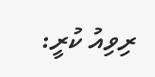ރިވިއު ކުރީ: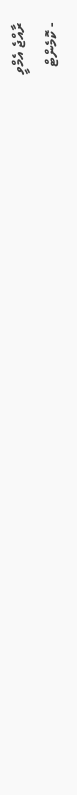ރާއްޖެ އެމްވީ
- ކޮމެންޓް